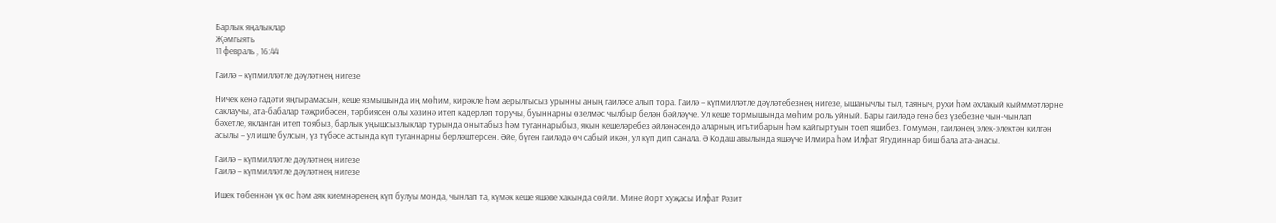Барлык яңалыклар
Җәмгыять
11 февраль , 16:44

Гаилә – күпмилләтле дәүләтнең нигезе

Ничек кенә гадәти яңгырамасын, кеше язмышында иң мөһим, кирәкле һәм аерылгысыз урынны аның гаиләсе алып тора. Гаилә – күпмилләтле дәүләтебезнең нигезе, ышанычлы тыл, таяныч, рухи һәм әхлакый кыйммәтләрне саклаучы, ата-бабалар тәҗрибәсен, тәрбиясен олы хәзинә итеп кадерләп торучы, буыннарны өзелмәс чылбыр белән бәйләүче. Ул кеше тормышында мөһим роль уйный. Бары гаиләдә генә без үзебезне чын-чынлап бәхетле, якланган итеп тоябыз, барлык уңышсызлыклар турында онытабыз һәм туганнарыбыз, якын кешеләребез әйләнәсендә аларның игътибарын һәм кайгыртуын тоеп яшибез. Гомумән, гаиләнең элек-электән килгән асылы – ул ишле булсын, үз түбәсе астында күп туганнарны берләштерсен. Әйе, бүген гаиләдә өч сабый икән, ул күп дип санала. Ә Кодаш авылында яшәүче Илмира һәм Илфат Ягудиннар биш бала ата-анасы.

Гаилә – күпмилләтле дәүләтнең нигезе
Гаилә – күпмилләтле дәүләтнең нигезе

Ишек төбеннән үк өс һәм аяк киемнәренең күп булуы монда, чынлап та, күмәк кеше яшәве хакында сөйли. Мине йорт хуҗасы Илфат Рәзит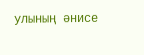улының әнисе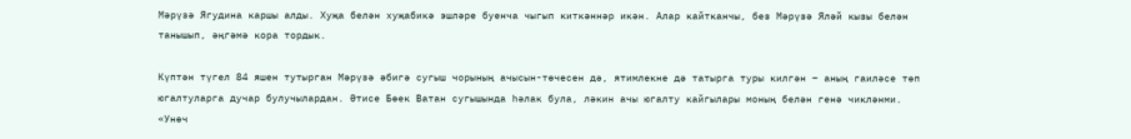Мәрүзә Ягудина каршы алды. Хуҗа белән хуҗабикә эшләре буенча чыгып киткәннәр икән. Алар кайтканчы, без Мәрүзә Яләй кызы белән танышып, әңгәмә кора тордык.

Күптән түгел 84 яшен тутырган Мәрүзә әбигә сугыш чорының ачысын-төчесен дә, ятимлекне дә татырга туры килгән – аның гаиләсе төп югалтуларга дучар булучылардан. Әтисе Бөек Ватан сугышында һәлак була, ләкин ачы югалту кайгылары моның белән генә чикләнми. «Унөч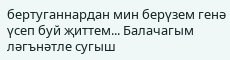бертуганнардан мин берүзем генә үсеп буй җиттем... Балачагым ләгънәтле сугыш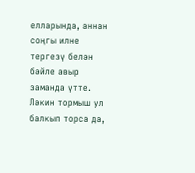елларында, аннан соңгы илне тергезү белән бәйле авыр заманда үтте. Ләкин тормыш ул балкып торса да,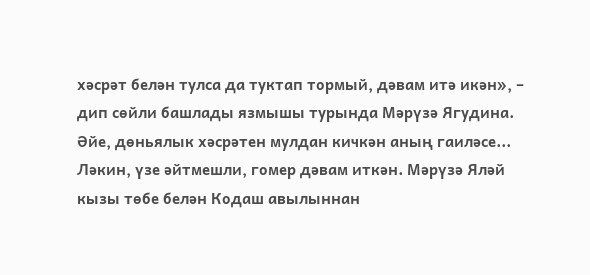хәсрәт белән тулса да туктап тормый, дәвам итә икән», – дип сөйли башлады язмышы турында Мәрүзә Ягудина. Әйе, дөньялык хәсрәтен мулдан кичкән аның гаиләсе... Ләкин, үзе әйтмешли, гомер дәвам иткән. Мәрүзә Яләй кызы төбе белән Кодаш авылыннан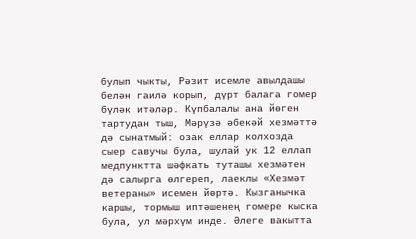булып чыкты, Рәзит исемле авылдашы белән гаилә корып, дүрт балага гомер бүләк итәләр. Күпбалалы ана йөген тартудан тыш, Мәрүзә әбекәй хезмәттә дә сынатмый: озак еллар колхозда сыер савучы була, шулай ук 12 еллап медпунктта шәфкать туташы хезмәтен дә салырга өлгереп, лаеклы «Хезмәт ветераны» исемен йөртә. Кызганычка каршы, тормыш иптәшенең гомере кыска була, ул мәрхүм инде. Әлеге вакытта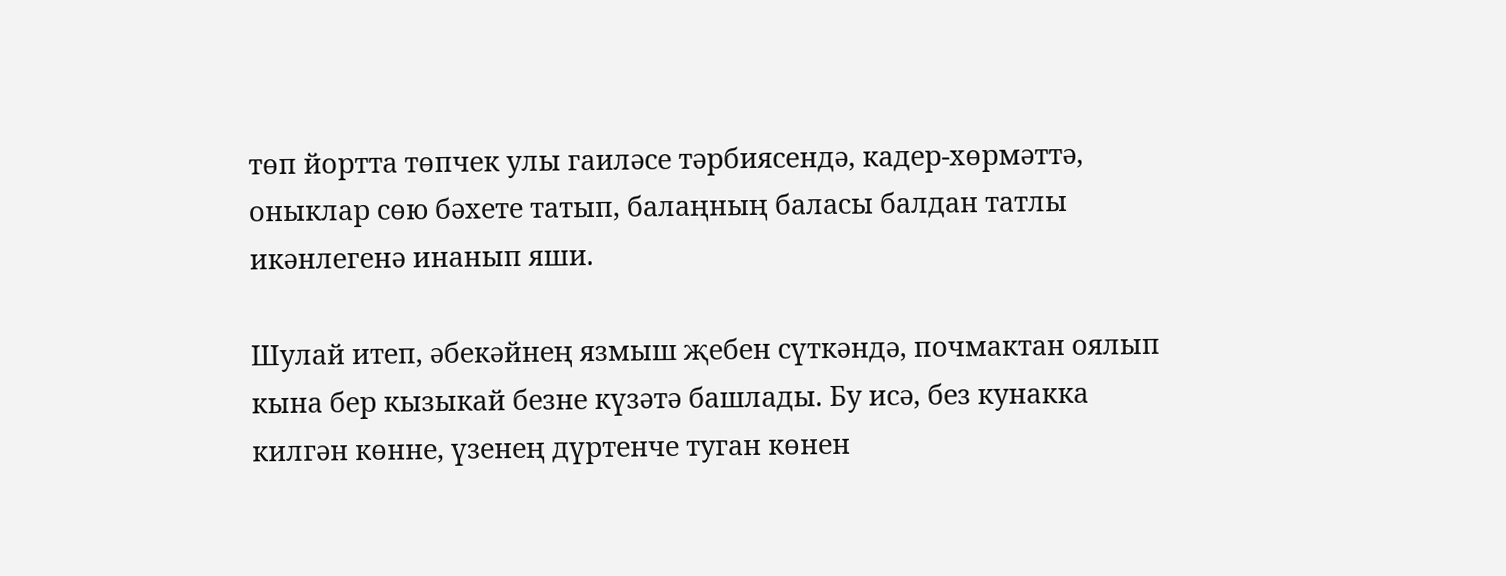төп йортта төпчек улы гаиләсе тәрбиясендә, кадер-хөрмәттә, оныклар сөю бәхете татып, балаңның баласы балдан татлы икәнлегенә инанып яши.

Шулай итеп, әбекәйнең язмыш җебен сүткәндә, почмактан оялып кына бер кызыкай безне күзәтә башлады. Бу исә, без кунакка килгән көнне, үзенең дүртенче туган көнен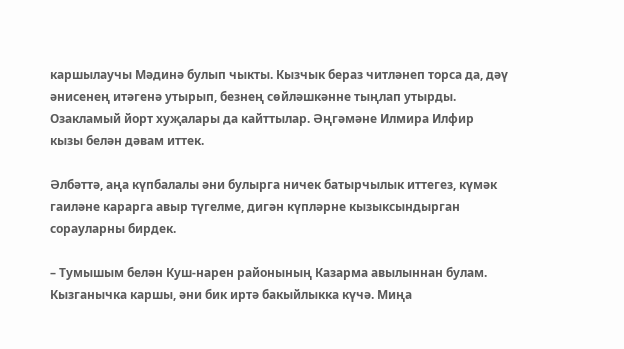каршылаучы Мәдинә булып чыкты. Кызчык бераз читләнеп торса да, дәү әнисенең итәгенә утырып, безнең сөйләшкәнне тыңлап утырды. Озакламый йорт хуҗалары да кайттылар. Әңгәмәне Илмира Илфир кызы белән дәвам иттек.

Әлбәттә, аңа күпбалалы әни булырга ничек батырчылык иттегез, күмәк гаиләне карарга авыр түгелме, дигән күпләрне кызыксындырган сорауларны бирдек.

– Тумышым белән Куш-нарен районының Казарма авылыннан булам. Кызганычка каршы, әни бик иртә бакыйлыкка күчә. Миңа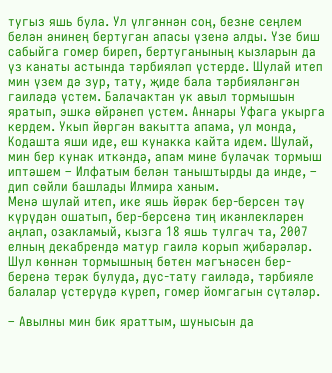тугыз яшь була. Ул үлгәннән соң, безне сеңлем белән әнинең бертуган апасы үзенә алды. Үзе биш сабыйга гомер биреп, бертуганының кызларын да үз канаты астында тәрбияләп үстерде. Шулай итеп мин үзем дә зур, тату, җиде бала тәрбияләнгән гаиләдә үстем. Балачактан ук авыл тормышын яратып, эшкә өйрәнеп үстем. Аннары Уфага укырга кердем. Укып йөргән вакытта апама, ул монда, Кодашта яши иде, еш кунакка кайта идем. Шулай, мин бер кунак иткәндә, апам мине булачак тормыш иптәшем – Илфатым белән таныштырды да инде, – дип сөйли башлады Илмира ханым.
Менә шулай итеп, ике яшь йөрәк бер-берсен тәү күрүдән ошатып, бер-берсенә тиң икәнлекләрен аңлап, озакламый, кызга 18 яшь тулгач та, 2007 елның декабрендә матур гаилә корып җибәрәләр. Шул көннән тормышның бөтен мәгънәсен бер-беренә терәк булуда, дус-тату гаиләдә, тәрбияле балалар үстерүдә күреп, гомер йомгагын сүтәләр.

– Авылны мин бик яраттым, шунысын да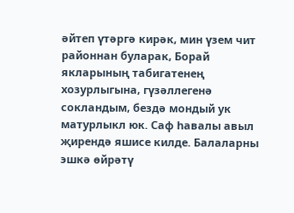әйтеп үтәргә кирәк, мин үзем чит районнан буларак, Борай якларының табигатенең хозурлыгына, гүзәллегенә сокландым, бездә мондый ук матурлыкл юк. Саф һавалы авыл җирендә яшисе килде. Балаларны эшкә өйрәтү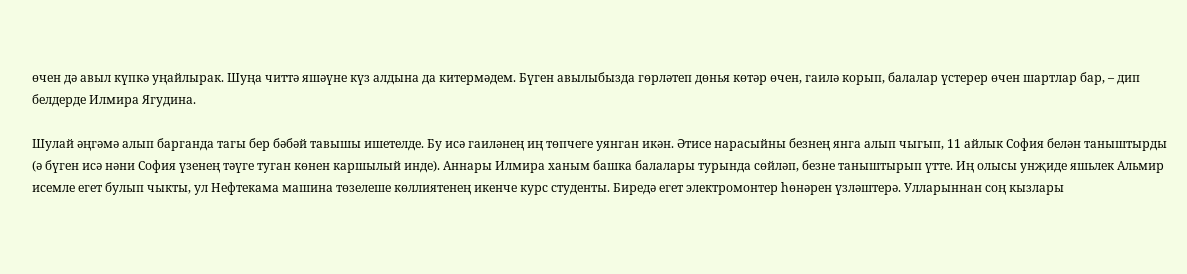өчен дә авыл күпкә уңайлырак. Шуңа читтә яшәүне күз алдына да китермәдем. Бүген авылыбызда гөрләтеп дөнья көтәр өчен, гаилә корып, балалар үстерер өчен шартлар бар, – дип белдерде Илмира Ягудина.

Шулай әңгәмә алып барганда тагы бер бәбәй тавышы ишетелде. Бу исә гаиләнең иң төпчеге уянган икән. Әтисе нарасыйны безнең янга алып чыгып, 11 айлык София белән таныштырды (ә бүген исә нәни София үзенең тәүге туган көнен каршылый инде). Аннары Илмира ханым башка балалары турында сөйләп, безне таныштырып үтте. Иң олысы унҗиде яшьлек Альмир исемле егет булып чыкты, ул Нефтекама машина төзелеше көллиятенең икенче курс студенты. Биредә егет электромонтер һөнәрен үзләштерә. Улларыннан соң кызлары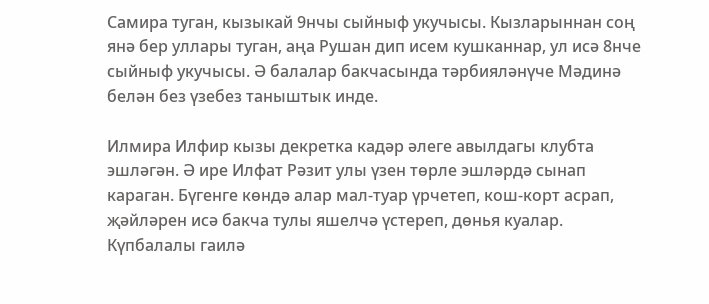Самира туган, кызыкай 9нчы сыйныф укучысы. Кызларыннан соң янә бер уллары туган, аңа Рушан дип исем кушканнар, ул исә 8нче сыйныф укучысы. Ә балалар бакчасында тәрбияләнүче Мәдинә белән без үзебез таныштык инде.

Илмира Илфир кызы декретка кадәр әлеге авылдагы клубта эшләгән. Ә ире Илфат Рәзит улы үзен төрле эшләрдә сынап караган. Бүгенге көндә алар мал-туар үрчетеп, кош-корт асрап, җәйләрен исә бакча тулы яшелчә үстереп, дөнья куалар. Күпбалалы гаилә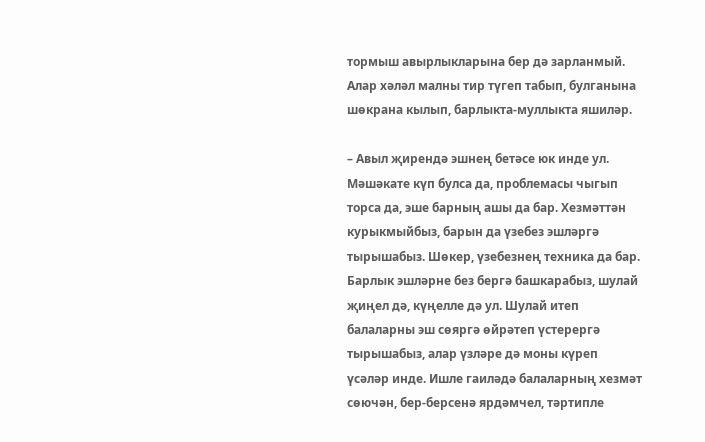тормыш авырлыкларына бер дә зарланмый. Алар хәләл малны тир түгеп табып, булганына шөкрана кылып, барлыкта-муллыкта яшиләр.

– Авыл җирендә эшнең бетәсе юк инде ул. Мәшәкате күп булса да, проблемасы чыгып торса да, эше барның ашы да бар. Хезмәттән курыкмыйбыз, барын да үзебез эшләргә тырышабыз. Шөкер, үзебезнең техника да бар. Барлык эшләрне без бергә башкарабыз, шулай җиңел дә, күңелле дә ул. Шулай итеп балаларны эш сөяргә өйрәтеп үстерергә тырышабыз, алар үзләре дә моны күреп үсәләр инде. Ишле гаиләдә балаларның хезмәт сөючән, бер-берсенә ярдәмчел, тәртипле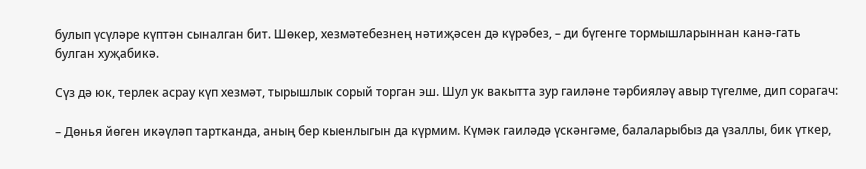булып үсүләре күптән сыналган бит. Шөкер, хезмәтебезнең нәтиҗәсен дә күрәбез, – ди бүгенге тормышларыннан канә-гать булган хуҗабикә.

Сүз дә юк, терлек асрау күп хезмәт, тырышлык сорый торган эш. Шул ук вакытта зур гаиләне тәрбияләү авыр түгелме, дип сорагач:

– Дөнья йөген икәүләп тартканда, аның бер кыенлыгын да күрмим. Күмәк гаиләдә үскәнгәме, балаларыбыз да үзаллы, бик үткер,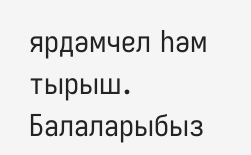ярдәмчел һәм тырыш. Балаларыбыз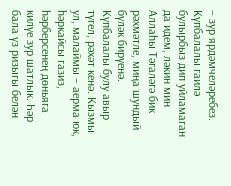– зур ярдәмчеләребез. Күпбалалы гаилә булырбыз дип уйламаган да идем, ләкин мин Аллаһы Тәгаләгә бик рәхмәтле, миңа шундый бүләк бирүенә. Күпбалалы булу авыр түгел, рәхәт кенә. Кызмы ул, малаймы – аерма юк, һәркайсы газиз, һәрберсенең дөньяга килүе зур шатлык. Һәр бала үз ризыгы белән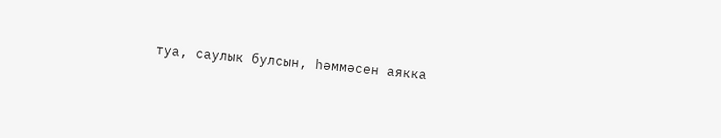туа, саулык булсын, һәммәсен аякка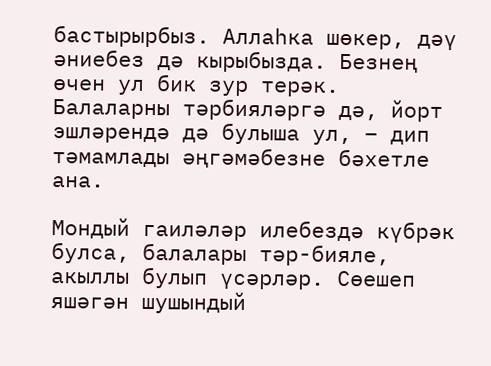бастырырбыз. Аллаһка шөкер, дәү әниебез дә кырыбызда. Безнең өчен ул бик зур терәк. Балаларны тәрбияләргә дә, йорт эшләрендә дә булыша ул, – дип тәмамлады әңгәмәбезне бәхетле ана.

Мондый гаиләләр илебездә күбрәк булса, балалары тәр-бияле, акыллы булып үсәрләр. Сөешеп яшәгән шушындый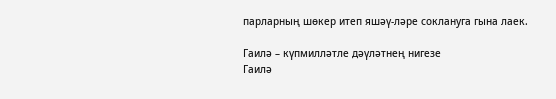парларның шөкер итеп яшәү-ләре соклануга гына лаек.

Гаилә – күпмилләтле дәүләтнең нигезе
Гаилә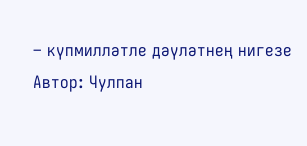– күпмилләтле дәүләтнең нигезе
Автор: Чулпан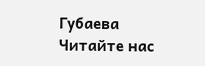Губаева
Читайте нас